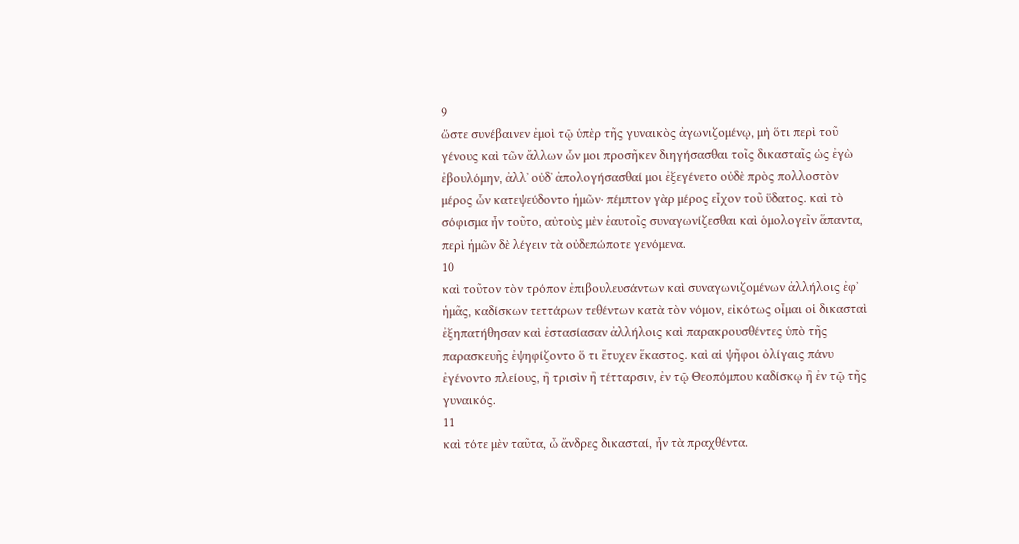9
ὥστε συνέβαινεν ἐμοὶ τῷ ὑπὲρ τῆς γυναικὸς ἀγωνιζομένῳ, μὴ ὅτι περὶ τοῦ γένους καὶ τῶν ἄλλων ὧν μοι προσῆκεν διηγήσασθαι τοῖς δικασταῖς ὡς ἐγὼ ἐβουλόμην, ἀλλʼ οὐδʼ ἀπολογήσασθαί μοι ἐξεγένετο οὐδὲ πρὸς πολλοστὸν μέρος ὧν κατεψεύδοντο ἡμῶν· πέμπτον γὰρ μέρος εἶχον τοῦ ὕδατος. καὶ τὸ σόφισμα ἦν τοῦτο, αὐτοὺς μὲν ἑαυτοῖς συναγωνίζεσθαι καὶ ὁμολογεῖν ἅπαντα, περὶ ἡμῶν δὲ λέγειν τὰ οὐδεπώποτε γενόμενα.
10
καὶ τοῦτον τὸν τρόπον ἐπιβουλευσάντων καὶ συναγωνιζομένων ἀλλήλοις ἐφʼ ἡμᾶς, καδίσκων τεττάρων τεθέντων κατὰ τὸν νόμον, εἰκότως οἶμαι οἱ δικασταὶ ἐξηπατήθησαν καὶ ἐστασίασαν ἀλλήλοις καὶ παρακρουσθέντες ὑπὸ τῆς παρασκευῆς ἐψηφίζοντο ὅ τι ἔτυχεν ἕκαστος. καὶ αἱ ψῆφοι ὀλίγαις πάνυ ἐγένοντο πλείους, ἢ τρισὶν ἢ τέτταρσιν, ἐν τῷ Θεοπόμπου καδίσκῳ ἢ ἐν τῷ τῆς γυναικός.
11
καὶ τότε μὲν ταῦτα, ὦ ἄνδρες δικασταί, ἦν τὰ πραχθέντα.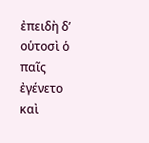ἐπειδὴ δʼ οὑτοσὶ ὁ παῖς ἐγένετο καὶ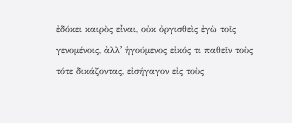ἐδόκει καιρὸς εἶναι, οὐκ ὀργισθεὶς ἐγὼ τοῖς γενομένοις, ἀλλʼ ἡγούμενος εἰκός τι παθεῖν τοὺς τότε δικάζοντας, εἰσήγαγον εἰς τοὺς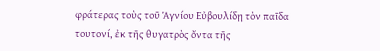φράτερας τοὺς τοῦ Ἁγνίου Εὐβουλίδῃ τὸν παῖδα τουτονί, ἐκ τῆς θυγατρὸς ὄντα τῆς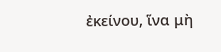ἐκείνου, ἵνα μὴ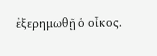ἐξερημωθῇ ὁ οἶκος.